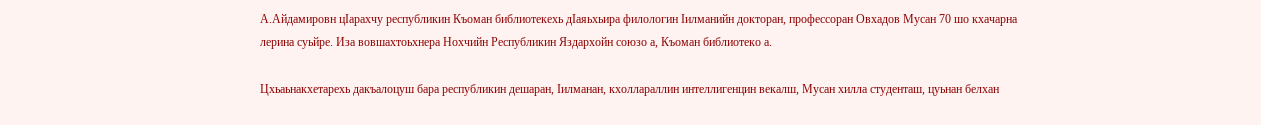А.Айдамировн цIарахчу республикин Къоман библиотекехь дIаяьхьира филологин Iилманийн докторан, профессоран Овхадов Мусан 70 шо кхачарна лерина суьйре. Иза вовшахтоьхнера Нохчийн Республикин Яздархойн союзо а, Къоман библиотеко а.

Цхьаьнакхетарехь дакъалоцуш бара республикин дешаран, Iилманан, кхоллараллин интеллигенцин векалш, Мусан хилла студенташ, цуьнан белхан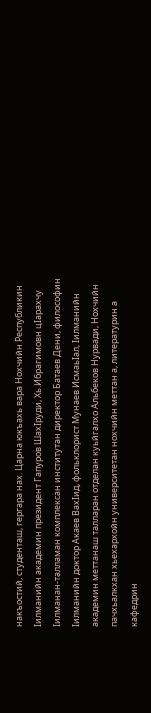накъостий, студенташ, гергара нах. Царна юкъахь вара Нохчийн Республикин Iилманийн академин президент Гапуров ШахIруди, Хь.Ибрагимовн цIарахчу Iилманан-талламан комплексан институтан директор Батаев Дени, философин Iилманийн доктор Акаев ВахIид, фольклорист Мунаев ИсмаьIал, Iилманийн академин меттанаш талларан отделан куьйгалхо Альбеков Нурвади, Нохчийн пачхьалкхан хьехархойн университетан нохчийн меттан а, литературин а кафедрин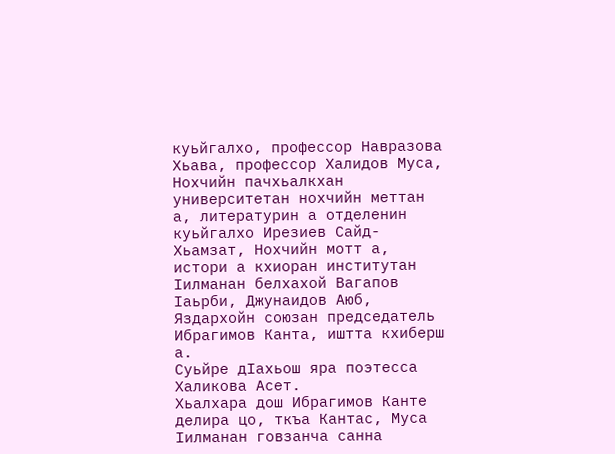куьйгалхо, профессор Навразова Хьава, профессор Халидов Муса, Нохчийн пачхьалкхан университетан нохчийн меттан а, литературин а отделенин куьйгалхо Ирезиев Сайд-Хьамзат, Нохчийн мотт а, истори а кхиоран институтан Iилманан белхахой Вагапов Iаьрби, Джунаидов Аюб, Яздархойн союзан председатель Ибрагимов Канта, иштта кхиберш а.
Суьйре дIахьош яра поэтесса Халикова Асет.
Хьалхара дош Ибрагимов Канте делира цо, ткъа Кантас, Муса Iилманан говзанча санна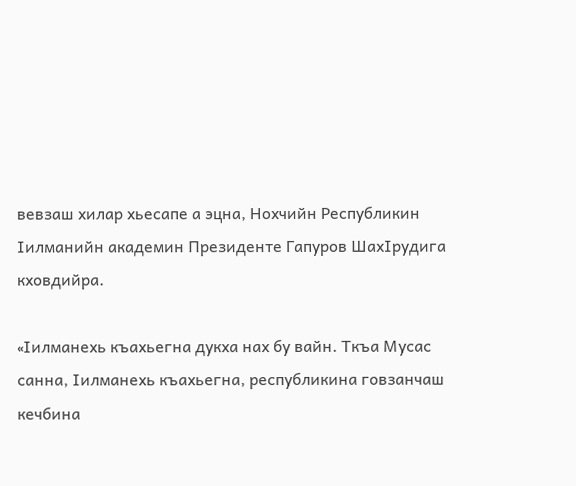вевзаш хилар хьесапе а эцна, Нохчийн Республикин Iилманийн академин Президенте Гапуров ШахIрудига кховдийра.

«Iилманехь къахьегна дукха нах бу вайн. Ткъа Мусас санна, Iилманехь къахьегна, республикина говзанчаш кечбина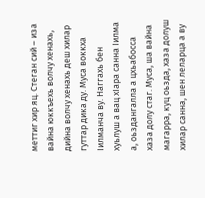меттиг хир яц. Стеган сий – иза вайна юккъехь волчу хенахь, дийна волчу хенахь деш хилар гуттар дика ду. Муса воккха Iилманча ву. Наггахь бен хуьлуш а вац хIара санна Iилма а, оьздангалла а цхьабосса хаза долу стаг. Муса, ша вайна магарра, куц оьзда, хаза долуш хилар санна, шен леларца а ву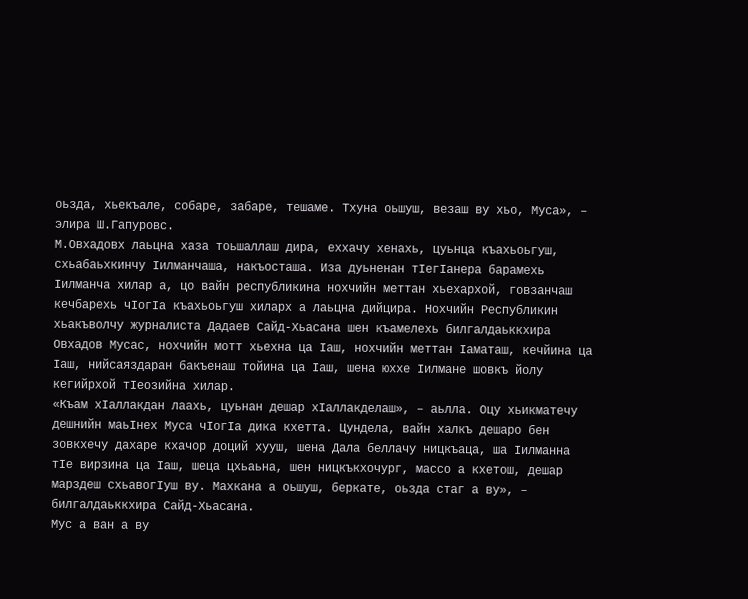оьзда, хьекъале, собаре, забаре, тешаме. Тхуна оьшуш, везаш ву хьо, Муса», – элира Ш.Гапуровс.
М.Овхадовх лаьцна хаза тоьшаллаш дира, еххачу хенахь, цуьнца къахьоьгуш, схьабаьхкинчу Iилманчаша, накъосташа. Иза дуьненан тIегIанера барамехь Iилманча хилар а, цо вайн республикина нохчийн меттан хьехархой, говзанчаш кечбарехь чIогIа къахьоьгуш хиларх а лаьцна дийцира. Нохчийн Республикин хьакъволчу журналиста Дадаев Сайд-Хьасана шен къамелехь билгалдаьккхира Овхадов Мусас, нохчийн мотт хьехна ца Iаш, нохчийн меттан Iаматаш, кечйина ца Iаш, нийсаяздаран бакъенаш тойина ца Iаш, шена юххе Iилмане шовкъ йолу кегийрхой тIеозийна хилар.
«Къам хIаллакдан лаахь, цуьнан дешар хIаллакделаш», – аьлла. Оцу хьикматечу дешнийн маьIнех Муса чIогIа дика кхетта. Цундела, вайн халкъ дешаро бен зовкхечу дахаре кхачор доций хууш, шена Дала беллачу ницкъаца, ша Iилманна тIе вирзина ца Iаш, шеца цхьаьна, шен ницкъкхочург, массо а кхетош, дешар марздеш схьавогIуш ву. Махкана а оьшуш, беркате, оьзда стаг а ву», – билгалдаьккхира Сайд-Хьасана.
Мус а ван а ву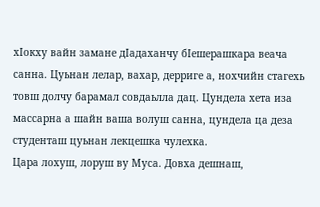хIокху вайн замане дIадаханчу бIешерашкара веача санна. Цуьнан лелар, вахар, дерриге а, нохчийн стагехь товш долчу барамал совдаьлла дац. Цундела хета иза массарна а шайн ваша волуш санна, цундела ца деза студенташ цуьнан лекцешка чулехка.
Цара лохуш, лоруш ву Муса. Довха дешнаш,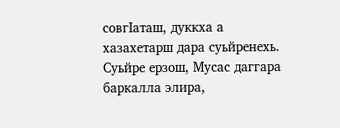совгIаташ, дуккха а хазахетарш дара суьйренехь. Суьйре ерзош, Мусас даггара баркалла элира,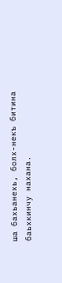ша бахьанехь, болх-некъ битина баьхкинчу нахана.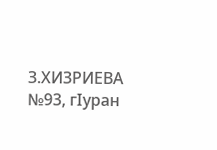З.ХИЗРИЕВА
№93, гIуран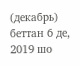(декабрь) беттан 6 де, 2019 шо